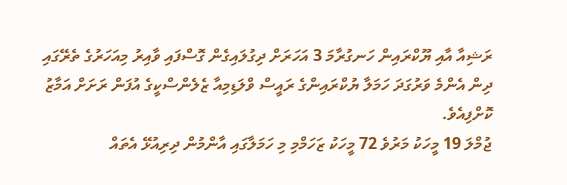ރަޝިއާ އާއި ޔޫކްރައިން ހަނގުރާމަ 3 އަހަރަށް ދިގުލައިގެން ގޮސްފައި ވާއިރު މިއަހަރުގެ ތެރޭގައި ދިން އެންމެ ވަރުގަދަ ހަމަލާ ޔުކްރައިންގެ ރައީސް ވްލަޑިމިއާ ޒެލެންސްކީގެ އުފަން ރަށަށް އަމާޒު ކޮށްފިއެވެ.
ޖުމްލަ 19 މީހަކު މަރުވެ 72 މީހަކު ޒަހަމްމި މި ހަމަލާގައި އާންމުން ދިރިއުޅޭ އެތައް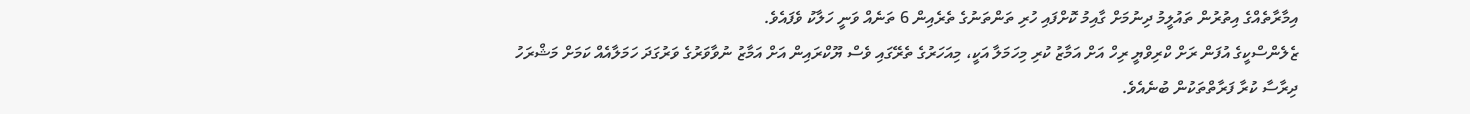އިމާރާތެއްގެ އިތުރުން ތައުލީމު ދިނުމަށް ގާއިމު ކޮށްފައި ހުރި ތަންތަނުގެ ތެރެއިން 6 ތަނެއް ވަނީ ހަލާކު ވެފައެވެ.
ޒެލެންސްކީގެ އުފަން ރަށް ކްރިވްޔީ ރިހް އަށް އަމާޒު ކުރި މިހަމަލާ އަކީ، މިއަހަރުގެ ތެރޭގައި ވެސް ޔޫކްރައިން އަށް އަމާޒު ނުވާވަރުގެ ވަރުގަދަ ހަމަލާއެއް ކަމަށް މަޝްރަހު ދިރާސާ ކުރާ ފަރާތްތަކުން ބުނެއެވެ.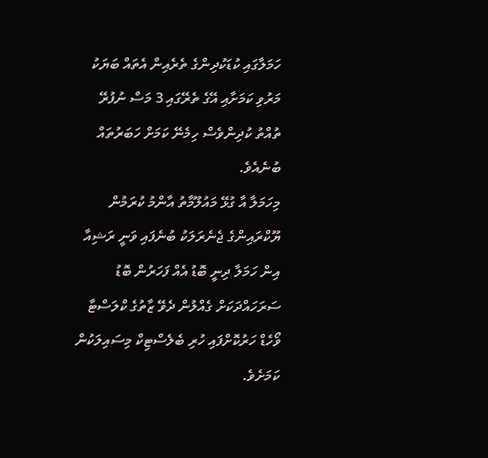ހަމަލާގައި ކުޑަކުދިންގެ ތެރެއިން އެތައް ބަޔަކު މަރުވި ކަމަށާއި އޭގެ ތެރޭގައި 3 މަސް ނުފުރޭ ތުއްތު ކުދިންވެސް ހިމެނޭ ކަމަށް ހަބަރުތައް ބުނެއެވެ.
މިހަމަލާ އާ ގުޅޭ މައުލޫމާތު އާންމު ކުރަމުން ޔޫކްރައިންގެ ޖެނެރަލަކު ބުނެފައި ވަނީ ރަޝިއާ އިން ހަމަލާ ދިނީ ބޮޑު އެއް ފަހަރުން ބޮޑު ސަރަހައްދަކަށް ގެއްލުން ދެވޭ ޒާތުގެ ކްލަސްޓާ ވޯހެޑް ހަރުކޮށްފައި ހުރި ބެލެސްޓިކް މިސައިލަކުން ކަމަށެވެ.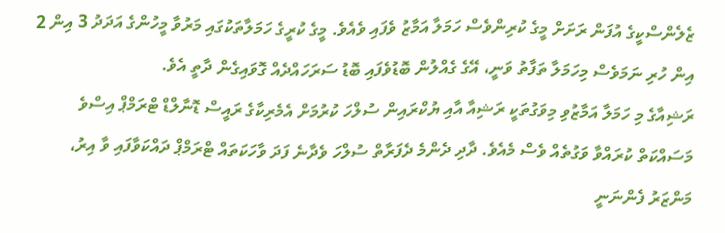ޒެލެންސްކީގެ އުފަން ރަށަށް މީގެ ކުރިންވެސް ހަމަލާ އަމާޒު ވެފައި ވެއެވެ. މީގެ ކުރީގެ ހަމަލާތަކުގައި މަރުވާ މީހުންގެ އަދަދު 3 އިން 2 އިން ހުރި ނަމަވެސް މިހަމަލާ ތަފާތު ވަނީ، އޭގެ ގެއްލުން ބޮޑުވެފައި ބޮޑު ސަރަހައްދެއް ގޮވައިގެން ދާތީ އެވެ.
ރަޝިއާގެ މި ހަމަލާ އަމާޒުވި މިވަގުތަކީ ރަޝިއާ އާއި ޔުކްރައިން ސުލްހަ ކުރުމަށް އެމެރިކާގެ ރައީސް ޑޮނާލްޑް ޓްރަމްޕް އިސްވެ މަސައްކަތް ކުރައްވާ ވަގުތެއް ވެސް މެއެވެ. ދާދި ދެންމެ ދެފަރާތް ސުލްހަ ވެދާނެ ފަދަ ވާހަކަތައް ޓްރަމްޕް ދައްކަވާފައި ވާ އިރު، މަންޒަރު ފެންނަނީ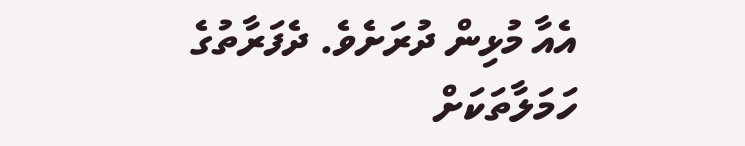އެއާ މުޅިން ދުރަށެވެ. ދެފަރާތުގެ ހަމަލާތަކަށް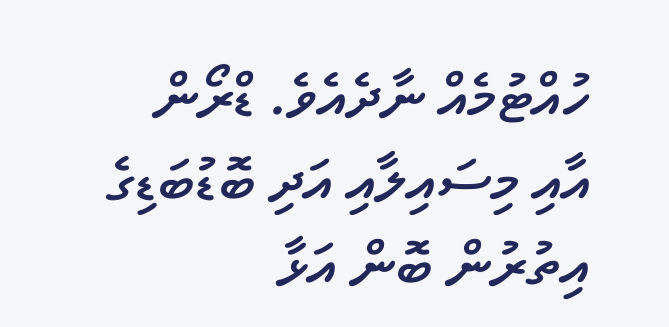ހުއްޓުމެއް ނާދެއެވެ. ޑްރޯން އާއި މިސައިލާއި އަދި ބޮޑުބަޑިގެ އިތުރުން ބޮން އަޅާ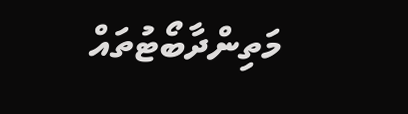މަތިންދާބޯޓުތައް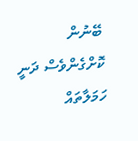ބޭނުން ކޮށްގެންވެސް ދަނީ ހަމަލާތައް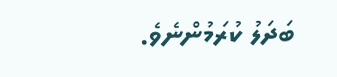ބަދަލު ކުރަމުންނެވެ.